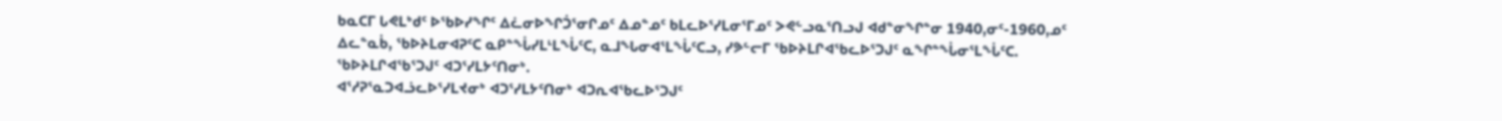ᑲᓇᑕᒥ ᒐᕙᒪᒃᑯᑦ ᐅᖃᐅᓯᖏᑦ ᐃᓛᓂᐅᖏᑑᕐᓂᒋᓄᑦ ᐃᓄᓐᓄᑦ ᑲᒪᓚᐅᕐᓯᒪᓂᕐᒥᓄᑦ ᐳᕙᓪᓗᓇᕐᑎᓗᒍ ᐊᑯᓐᓂᖏᓐᓂ 1940,ᓂᑦ-1960,ᓄᑦ
ᐃᓚᓐᓇᑳ, ᖃᐅᔨᒪᓂᐊᕈᑦᑕ ᓇᑭᓐᖔᓯᒪᒻᒪᖔᑦᑕ, ᓇᒧᖓᓂᐊᕐᒪᖔᑦᑕᓗ, ᓯᕗᓪᓕᒥ ᖃᐅᔨᒪᒋᐊᖃᓚᐅᕐᑐᒍᑦ ᓇᖏᓐᖔᓂᕐᒪᖔᑦᑕ.
ᖃᐅᔨᒪᒋᐊᖃᕐᑐᒍᑦ ᐊᑐᕐᓯᒪᔭᑦᑎᓂᒃ.
ᐊᕐᓱᕈᕐᓇᑐᐊᓘᓚᐅᕐᓯᒪᔪᓂᒃ ᐊᑐᕐᓯᒪᔭᑦᑎᓂᒃ ᐊᑐᕆᐊᖃᓚᐅᕐᑐᒍᑦ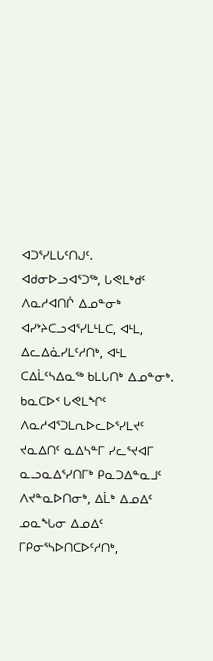ᐊᑐᕐᓯᒪᒐᑦᑎᒍᑦ.
ᐊᑯᓂᐅᓗᐊᕐᑐᖅ, ᒐᕙᒪᒃᑯᑦ ᐱᓇᓱᐊᑎᒌ ᐃᓄᓐᓂᒃ  ᐊᓯᔾᔨᑕᓗᐊᕐᓯᒪᒻᒪᑕ, ᐊᒻᒪ, ᐃᓚᐃᓈᓯᒪᑦᓱᑎᒃ, ᐊᒻᒪ ᑕᐃᒫᑦᓴᐃᓇᖅ ᑲᒪᒐᑎᒃ ᐃᓄᓐᓂᒃ.
ᑲᓇᑕᐅᑉ ᒐᕙᒪᖏᑦ ᐱᓇᓱᐊᕐᑐᒪᕆᐅᓚᐅᕐᓯᒪᔪᑦ ᔪᓇᐃᑎᑦ ᓇᐃᓴᓐᒥ ᓯᓚᕐᔪᐊᒥ  ᓇᓗᓇᐃᕐᓯᑎᒥᒃ ᑭᓇᑐᐃᓐᓇᒧᑦ ᐱᔪᓐᓇᐅᑎᓂᒃ, ᐃᒫᒃ ᐃᓄᐃᑦ ᓄᓇᖓᓂ ᐃᓄᐃᑦ ᒥᑭᓂᕐᓴᐅᑎᑕᐅᑦᓱᑎᒃ,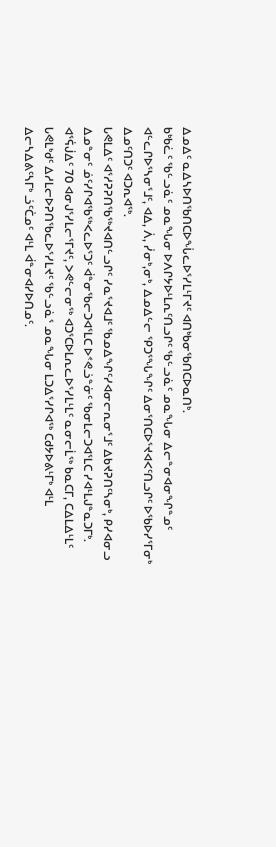ᐃᓄᐃᑦ ᓇᐃᓴᐅᑎᖃᑎᑕᐅᖔᓚᐅᕐᓯᒪᒻᒥᔪᑦ ᐊᑎᒃᑲᓂᖃᑎᑕᐅᓇᑎᒃ.
ᑲᒃᑲᓛᑦ ᖃᓪᓗᓈᑦ ᓄᓇᖓᓂ ᐅᐱᒋᔭᐅᒻᒪᕆᑦᑎᓗᒋᑦ ᖃᓪᓗᓈᑦ ᓄᓇᖓᓂ ᐃᓕᓐᓂᐊᓂᖏᓐᓄᑦ ᐊᓪᓚᒋᐅᕐᓴᓂᕐᒧᑦ, ᐊᐃ, ᐲ, ᓰᓂᒃ,ᓂᒃ, ᐃᓄᐃᓪᓕ ᕿᑐᕐᖓᖏᑦ ᐃᓂᕐᑎᑕᐅᕐᔪᐊᐸᑦᑎᓗᒋᑦ ᐅᖃᐅᓯᕐᒥᓂᒃ ᐃᓄᑦᑎᑐᑦ ᐊᑐᕆᐊᖅ.
ᒐᕙᒪᐃᑦ ᐊᕐᓱᕈᕈᑎᖃᖅᔪᐊᑎᓪᓗᒋᑦ ᓯᓇᕐᔪᐊᒧᑦ ᖃᓄᐃᖏᑦᓯᐊᓂᓕᕆᓂᕐᒧᑦ ᐃᑲᔪᕈᑎᑦᓴᓂᒃ, ᑭᓯᐊᓂᓗ ᐃᓄᓐᓂᑦ ᓅᑦᓯᒋᐊᖃᖅᐸᓚᐅᕐᑐᑦ ᐋᓐᓂᖃᓕᑐᐊᕐᒪᑕ ᐅᕝᕙᓘᓐᓃᑦ ᖃᓂᒪᓕᑐᐊᕐᒪᑕ ᓯᐊᒻᒪᒍᓐᓇᑐᒥᒃ.
ᐊᕐᕌᒎᐃᑦ 70 ᐊᓂᒍᕐᓯᒪᓕᕐᒥᔪᑦ, ᐳᕙᓪᓕᓂᖅ ᐊᑐᕐᑕᐅᒪᕆᓚᐅᕐᓯᒪᒻᒪᑦ ᓇᓂᓕᒫᖅ ᑲᓇᑕᒥ, ᑕᐃᒪᐃᒻᒪᑦ ᒐᕙᒪᒃᑯᑦ ᐃᓱᒪᓕᐅᕈᑎᖃᓚᐅᕐᓯᒪᔪᑦ ᖃᓪᓗᓈᕐ ᓄᓇᖓᓂ ᒪᑐᐃᕐᓯᒋᐊᖅ ᑕᑯᔭᐅᕕᒻᒥᒃ ᐊᒻᒪ ᐃᓕᓴᐃᕕᑦᓴᒥᒃ ᓘᑦᑖᓄᑦ ᐊᒻᒪ ᐋᓐᓂᐊᓯᐅᑎᓄᑦ.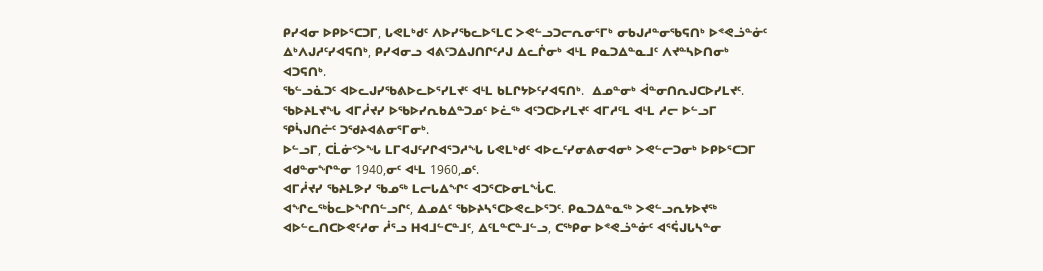ᑭᓯᐊᓂ ᐅᑭᐅᕐᑕᑐᒥ, ᒐᕙᒪᒃᑯᑦ ᐱᐅᓯᖃᓚᐅᕐᒪᑕ ᐳᕙᓪᓗᑐᓕᕆᓂᕐᒥᒃ ᓂᑲᒍᓱᓐᓂᖃᕋᑎᒃ ᐅᕝᕙᓘᓐᓃᑦ ᐃᒃᐱᒍᓱᑦᓯᐊᕋᑎᒃ, ᑭᓯᐊᓂᓗ ᐊᕕᑦᑐᐃᒍᑎᒋᑦᓱᒍ ᐃᓚᒌᓂᒃ ᐊᒻᒪ ᑭᓇᑐᐃᓐᓇᒧᑦ ᐱᔪᓐᓴᐅᑎᓂᒃ ᐊᑐᕋᑎᒃ.
ᖃᓪᓗᓈᑐᑦ ᐊᐅᓚᒍᓯᖃᕕᐅᓚᐅᕐᓯᒪᔪᑦ ᐊᒻᒪ ᑲᒪᒋᔭᐅᑦᓯᐊᕋᑎᒃ.  ᐃᓄᓐᓂᒃ ᐋᓐᓂᑎᕆᒍᑕᐅᓯᒪᔪᑦ. ᖃᐅᔨᒪᔪᖓ ᐊᒥᓲᔪᓯ ᐅᖃᐅᓯᕆᑲᐃᓐᑐᓄᑦ ᐅᓛᖅ ᐊᑦᑐᑕᐅᓯᒪᔪᑦ ᐊᒥᓱᑦᒪ ᐊᒻᒪ ᓱᓕ ᐅᓪᓗᒥ ᕿᓵᒍᑎᓖᑦ ᑐᖁᔨᐊᕕᓂᕐᒥᓂᒃ.
ᐅᓪᓗᒥ, ᑕᒫᓃᑉᐳᖓ ᒪᒥᐊᒍᑦᓯᒋᐊᕐᑐᓱᖓ ᒐᕙᒪᒃᑯᑦ ᐊᐅᓚᑦᓯᓂᕕᓂᐊᓂᒃ ᐳᕙᓪᓕᑐᓂᒃ ᐅᑭᐅᕐᑕᑐᒥ ᐊᑯᓐᓂᖏᓐᓂ 1940,ᓂᑦ ᐊᒻᒪ 1960,ᓄᑦ.
ᐊᒥᓲᔪᓯ ᖃᔨᒪᕗᓯ ᖃᓄᖅ ᒪᓕᒐᐃᖏᑦ ᐊᑐᕐᑕᐅᓂᒪᖔᑕ.
ᐊᖏᓚᖅᑳᓚᐅᖏᑎᓪᓗᒋᑦ, ᐃᓄᐃᑦ ᖃᐅᔨᓴᕐᑕᐅᕙᓚᐅᕐᑐᑦ. ᑭᓇᑐᐃᓐᓇᖅ ᐳᕙᓪᓗᕆᔭᐅᔪᖅ ᐊᐅᓪᓚᑎᑕᐅᕙᑦᓱᓂ ᓲᕐᓗ ᕼᐊᒧᓪᑕᓐᒧᑦ, ᐃᑦᒪᓐᑕᓐᒧᓪᓗ, ᑕᖅᑭᓂ ᐅᕝᕙᓘᓐᓃᑦ ᐊᕐᕌᒍᒐᓴᓐᓂ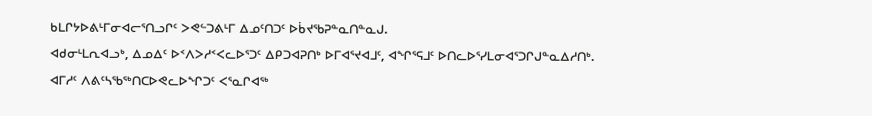ᑲᒪᒋᔭᐅᕕᒻᒥᓂᐊᓕᕐᑎᓗᒋᑦ ᐳᕙᓪᑐᕕᒻᒥ ᐃᓄᑦᑎᑐᑦ ᐅᑳᔪᖃᕈᓐᓇᑎᓐᓇᒍ.
ᐊᑯᓂᒻᒪᕆᐊᓗᒃ, ᐃᓄᐃᑦ ᐅᑉᐱᐳᓱᑉᐸᓚᐅᕐᑐᑦ ᐃᑭᑐᐊᕈᑎᒃ ᐅᒥᐊᕐᔪᐊᒧᑦ, ᐊᖏᕐᕋᒧᑦ ᐅᑎᓚᐅᕐᓯᒪᓂᐊᕐᑐᒋᒍᓐᓇᐃᓱᑎᒃ.
ᐊᒥᓱᑦ ᐱᕕᑦᓴᖃᖅᑎᑕᐅᕙᓚᐅᖏᑐᑦ ᐸᕐᓇᒋᐊᖅ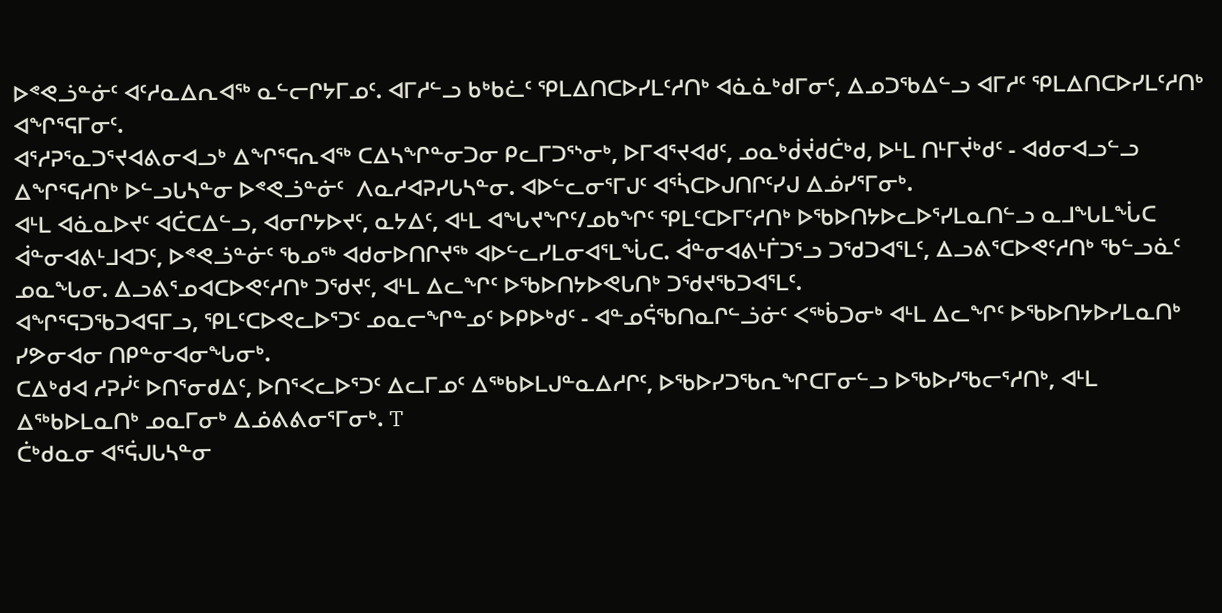ᐅᕝᕙᓘᓐᓃᑦ ᐊᑦᓱᓇᐃᕆᐊᖅ ᓇᓪᓕᒋᔭᒥᓄᑦ. ᐊᒥᓱᓪᓗ ᑲᒃᑲᓛᑦ ᕿᒪᐃᑎᑕᐅᓯᒪᑦᓱᑎᒃ ᐊᓈᓈᒃᑯᒥᓂᑦ, ᐃᓄᑐᖃᐃᓪᓗ ᐊᒥᓱᑦ ᕿᒪᐃᑎᑕᐅᓯᒪᑦᓱᑎᒃ ᐊᖏᕐᕋᒥᓂᑦ.
ᐊᕐᓱᕈᕐᓇᑐᕐᔪᐊᕕᓂᐊᓗᒃ ᐃᖏᕐᕋᕆᐊᖅ ᑕᐃᓴᖏᓐᓂᑐᓂ ᑭᓚᒥᑐᕐᔅᓂᒃ, ᐅᒥᐊᕐᔪᐊᑯᑦ, ᓄᓇᒃᑰᔫᑯᑖᒃᑯ, ᐅᒻᒪ ᑎᒻᒥᔫᒃᑯᑦ - ᐊᑯᓂᐊᓗᓪᓗ ᐃᖏᕐᕋᓱᑎᒃ ᐅᓪᓗᒐᓴᓐᓂ ᐅᕝᕙᓘᓐᓃᑦ  ᐱᓇᓱᐊᕈᓯᒐᓴᓐᓂ. ᐊᐅᓪᓚᓂᕐᒥᒍᑦ ᐊᕐᓵᑕᐅᒍᑎᒋᑦᓯᒍ ᐃᓅᓯᕐᒥᓂᒃ.
ᐊᒻᒪ ᐊᓈᓇᐅᔪᑦ ᐊᑖᑕᐃᓪᓗ, ᐊᓂᒋᔭᐅᔪᑦ, ᓇᔭᐃᑦ, ᐊᒻᒪ ᐊᖓᔪᖏᑦ/ᓄᑲᖏᑦ ᕿᒪᑦᑕᐅᒥᑦᓱᑎᒃ ᐅᖃᐅᑎᔭᐅᓚᐅᕐᓯᒪᓇᑎᓪᓗ ᓇᒧᖓᒪᖔᑕ ᐋᓐᓂᐊᕕᒻᒧᐊᑐᑦ, ᐅᕝᕙᓘᓐᓃᑦ ᖃᓄᖅ ᐊᑯᓂᐅᑎᒋᔪᖅ ᐊᐅᓪᓚᓯᒪᓂᐊᕐᒪᖔᑕ. ᐋᓐᓂᐊᕕᒻᒦᑐᕐᓗ ᑐᖁᑐᐊᕐᒪᑦ, ᐃᓗᕕᕐᑕᐅᕙᑦᓱᑎᒃ ᖃᓪᓗᓈᑦ ᓄᓇᖓᓂ. ᐃᓗᕕᕐᓄᐊᑕᐅᕙᑦᓱᑎᒃ ᑐᖁᔪᑦ, ᐊᒻᒪ ᐃᓚᖏᑦ ᐅᖃᐅᑎᔭᐅᕙᒐᑎᒃ ᑐᖁᔪᖃᑐᐊᕐᒪᑦ.
ᐊᖏᕐᕋᑐᖃᑐᐊᕋᒥᓗ, ᕿᒪᑦᑕᐅᕙᓚᐅᕐᑐᑦ ᓄᓇᓕᖏᓐᓄᑦ ᐅᑭᐅᒃᑯᑦ - ᐊᓐᓄᕌᖃᑎᓇᒋᓪᓘᓃᑦ ᐸᖅᑳᑐᓂᒃ ᐊᒻᒪ ᐃᓚᖏᑦ ᐅᖃᐅᑎᔭᐅᓯᒪᓇᑎᒃ ᓯᕗᓂᐊᓂ ᑎᑭᓐᓂᐊᓂᖓᓂᒃ.
ᑕᐃᒃᑯᐊ ᓱᕈᓰᑦ ᐅᑎᕐᓂᑯᐃᑦ, ᐅᑎᕐᐸᓚᐅᕐᑐᑦ ᐃᓚᒥᓄᑦ ᐃᖅᑲᐅᒪᒍᓐᓇᐃᓱᒋᑦ, ᐅᖃᐅᓯᑐᖃᕆᖏᑕᒥᓂᓪᓗ ᐅᖃᐅᓯᖃᓕᕐᓱᑎᒃ, ᐊᒻᒪ ᐃᖅᑲᐅᒪᓇᑎᒃ ᓄᓇᒥᓂᒃ ᐃᓅᕕᕕᓂᕐᒥᓂᒃ. T
ᑖᒃᑯᓇᓂ ᐊᕐᕌᒍᒐᓴᓐᓂ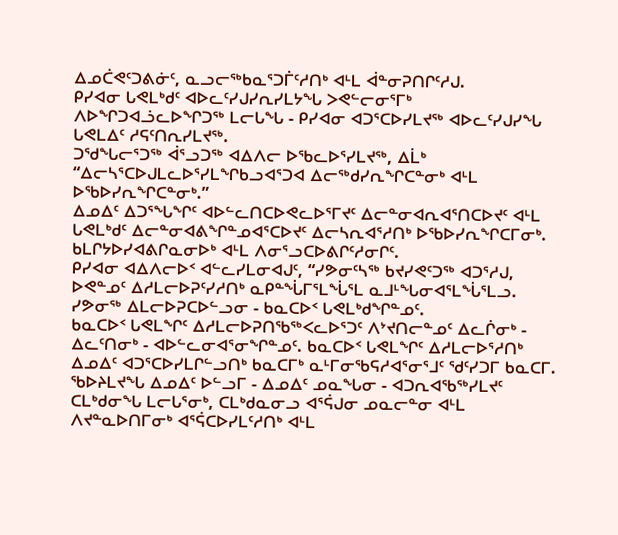ᐃᓄᑖᕙᑦᑐᕕᓃᑦ, ᓇᓗᓕᖅᑲᓇᕐᑐᒦᑦᓱᑎᒃ ᐊᒻᒪ ᐋᓐᓂᕈᑎᒋᑦᓱᒍ.
ᑭᓯᐊᓂ ᒐᕙᒪᒃᑯᑦ ᐊᐅᓚᑦᓯᒍᓯᕆᓯᒪᔭᖓ ᐳᕙᓪᓕᓂᕐᒥᒃ ᐱᐅᖏᑐᐊᓘᓚᐅᖏᑐᖅ ᒪᓕᒐᖓ - ᑭᓯᐊᓂ ᐊᑐᕐᑕᐅᓯᒪᔪᖅ ᐊᐅᓚᑦᓯᒍᓯᖓ ᒐᕙᒪᐃᑦ ᓱᕋᑦᑎᕆᓯᒪᔪᖅ.
ᑐᖁᖓᓕᕐᑐᖅ ᐋᕐᓗᑐᖅ ᐊᐃᐱᓕ ᐅᖃᓚᐅᕐᓯᒪᔪᖅ, ᐃᒫᒃ “ᐃᓕᓴᕐᑕᐅᒍᒪᓚᐅᕐᓯᒪᖏᑲᓗᐊᕐᑐᐊ ᐃᓕᖅᑯᓯᕆᖏᑕᓐᓂᒃ ᐊᒻᒪ ᐅᖃᐅᓯᕆᖏᑕᓐᓂᒃ.”
ᐃᓄᐃᑦ ᐃᑐᕐᖓᖏᑦ ᐊᐅᓪᓚᑎᑕᐅᕙᓚᐅᕐᒥᔪᑦ ᐃᓕᓐᓂᐊᕆᐊᕐᑎᑕᐅᔪᑦ ᐊᒻᒪ ᒐᕙᒪᒃᑯᑦ ᐃᓕᓐᓂᐊᕕᖏᓐᓄᐊᕐᑕᐅᔪᑦ ᐃᓕᓴᕆᐊᕐᓱᑎᒃ ᐅᖃᐅᓯᕆᖏᑕᒥᓂᒃ. ᑲᒪᒋᔭᐅᓯᐊᕕᒋᓇᓂᐅᒃ ᐊᒻᒪ ᐱᓂᕐᓗᑕᐅᕕᒋᑦᓱᓂᒋᑦ.
ᑭᓯᐊᓂ ᐊᐃᐱᓕᐅᑉ ᐊᓪᓚᓯᒪᓂᐊᒍᑦ, “ᓯᕗᓂᑦᓴᖅ ᑲᔪᓯᕙᑦᑐᖅ ᐊᑐᕐᓱᒍ, ᐅᕙᓐᓄᑦ ᐃᓱᒪᓕᐅᕈᑦᓯᓱᑎᒃ ᓇᑭᓐᖔᒥᕐᒪᖔᕐᒪ ᓇᒧᒻᖓᓂᐊᕐᒪᖔᕐᒪᓗ. ᓯᕗᓂᖅ ᐃᒪᓕᐅᕈᑕᐅᓪᓗᓂ - ᑲᓇᑕᐅᑉ ᒐᕙᒪᒃᑯᖏᓐᓄᑦ.
ᑲᓇᑕᐅᑉ ᒐᕙᒪᖏᑦ ᐃᓱᒪᓕᐅᕈᑎᖃᖅᐸᓚᐅᕐᑐᑦ ᐱᔾᔪᑎᓕᓐᓄᑦ ᐃᓚᒌᓂᒃ - ᐃᓚᑦᑎᓂᒃ - ᐊᐅᓪᓚᓂᐊᕐᓂᖏᓐᓄᑦ. ᑲᓇᑕᐅᑉ ᒐᕙᒪᖏᑦ ᐃᓱᒪᓕᐅᕐᓱᑎᒃ ᐃᓄᐃᑦ ᐊᑐᕐᑕᐅᓯᒪᒋᓪᓗᑎᒃ ᑲᓇᑕᒥᒃ ᓇᒻᒥᓂᖃᕋᓱᐊᕐᓂᕐᒧᑦ ᖁᑦᓯᑐᒥ ᑲᓇᑕᒥ.
ᖃᐅᔨᒪᔪᖓ ᐃᓄᐃᑦ ᐅᓪᓗᒥ - ᐃᓄᐃᑦ ᓄᓇᖓᓂ - ᐊᑐᕆᐊᖃᖅᓯᒪᔪᑦ ᑕᒪᒃᑯᓂᖓ ᒪᓕᒐᕐᓂᒃ, ᑕᒪᒃᑯᓇᓂᓗ ᐊᕐᕌᒍᓂ ᓄᓇᓕᓐᓂ ᐊᒻᒪ ᐱᔪᓐᓇᐅᑎᒥᓂᒃ ᐊᕐᕌᑕᐅᓯᒪᑦᓱᑎᒃ ᐊᒻᒪ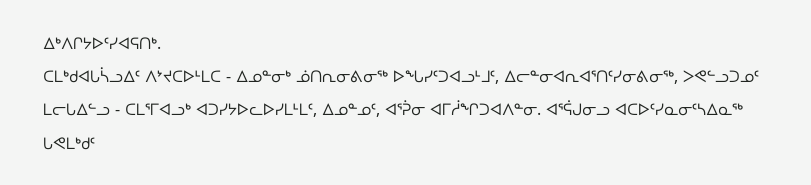ᐃᒃᐱᒋᔭᐅᑦᓯᐊᕋᑎᒃ.
ᑕᒪᒃᑯᐊᒐᓵᓗᐃᑦ ᐱᔾᔪᑕᐅᒻᒪᑕ - ᐃᓄᓐᓂᒃ ᓅᑎᕆᓂᕕᓂᖅ ᐅᖓᓯᑦᑐᐊᓗᒻᒧᑦ, ᐃᓕᓐᓂᐊᕆᐊᕐᑎᑦᓯᓂᕕᓂᖅ, ᐳᕙᓪᓗᑐᓄᑦ ᒪᓕᒐᐃᓪᓗ - ᑕᒪᕐᒥᐊᓗᒃ ᐊᑐᓯᔭᐅᓚᐅᓯᒪᒻᒪᑦ, ᐃᓄᓐᓄᑦ, ᐊᕐᕉᓂ ᐊᒥᓲᖏᑐᐊᐱᓐᓂ. ᐊᕐᕌᒍᓂᓗ ᐊᑕᐅᑦᓯᓇᓂᑦᓴᐃᓇᖅ ᒐᕙᒪᒃᑯᑦ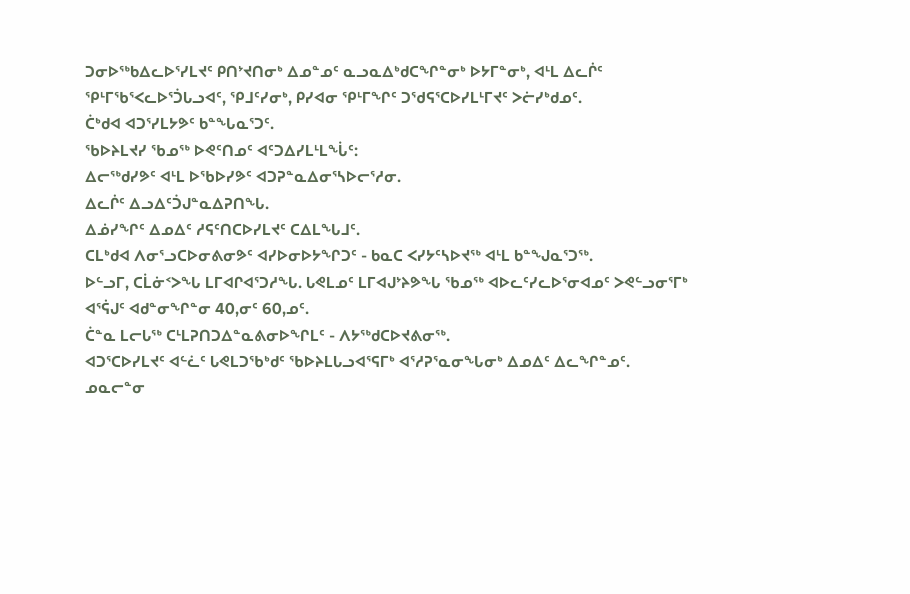ᑐᓂᐅᖅᑲᐃᓚᐅᕐᓯᒪᔪᑦ ᑭᑎᔾᔪᑎᓂᒃ ᐃᓄᓐᓄᑦ ᓇᓗᓇᐃᒃᑯᑕᖏᓐᓂᒃ ᐅᔭᒥᓐᓂᒃ, ᐊᒻᒪ ᐃᓚᒌᑦ ᕿᒻᒥᖃᕐᐸᓚᐅᕐᑑᒐᓗᐊᑦ, ᕿᒧᑦᓯᓂᒃ, ᑭᓯᐊᓂ ᕿᒻᒥᖏᑦ ᑐᖁᕋᕐᑕᐅᓯᒪᒻᒥᔪᑦ ᐳᓖᓯᒃᑯᓄᑦ.
ᑖᒃᑯᐊ ᐊᑐᕐᓯᒪᔭᕗᑦ ᑲᓐᖓᓇᕐᑐᑦ.
ᖃᐅᔨᒪᔪᓯ ᖃᓄᖅ ᐅᕙᑦᑎᓄᑦ ᐊᑦᑐᐃᓯᒪᒻᒪᖔᑦ:
ᐃᓕᖅᑯᓯᕗᑦ ᐊᒻᒪ ᐅᖃᐅᓯᕗᑦ ᐊᑐᕈᓐᓇᐃᓂᕐᓴᐅᓕᕐᓱᓂ.
ᐃᓚᒌᑦ ᐃᓗᐃᑦᑑᒍᓐᓇᐃᕈᑎᖓ.
ᐃᓅᓯᖏᑦ ᐃᓄᐃᑦ ᓱᕋᑦᑎᑕᐅᓯᒪᔪᑦ ᑕᐃᒪᖓᒧᑦ.
ᑕᒪᒃᑯᐊ ᐱᓂᕐᓗᑕᐅᓂᕕᓂᕗᑦ ᐊᓯᐅᓂᐅᔭᖏᑐᑦ - ᑲᓇᑕ ᐸᓯᔭᑦᓴᐅᔪᖅ ᐊᒻᒪ ᑲᓐᖑᓇᕐᑐᖅ.
ᐅᓪᓗᒥ, ᑕᒫᓃᑉᐳᖓ ᒪᒥᐊᒋᐊᕐᑐᓱᖓ. ᒐᕙᒪᓄᑦ ᒪᒥᐊᒍᔾᔨᕗᖓ ᖃᓄᖅ ᐊᐅᓚᑦᓯᓚᐅᕐᓂᐊᓄᑦ ᐳᕙᓪᓗᓂᕐᒥᒃ ᐊᕐᕌᒍᑦ ᐊᑯᓐᓂᖏᓐᓂ 40,ᓂᑦ 60,ᓄᑦ.
ᑖᓐᓇ ᒪᓕᒐᖅ ᑕᒻᒪᕈᑎᑐᐃᓐᓇᕕᓂᐅᖏᒪᑦ - ᐱᔭᖅᑯᑕᐅᔪᕕᓂᖅ.
ᐊᑐᕐᑕᐅᓯᒪᔪᑦ ᐊᓪᓛᑦ ᒐᕙᒪᑐᖃᒃᑯᑦ ᖃᐅᔨᒪᒐᓗᐊᕐᕋᒥᒃ ᐊᕐᓱᕈᕐᓇᓂᖓᓂᒃ ᐃᓄᐃᑦ ᐃᓚᖏᓐᓄᑦ.
ᓄᓇᓕᓐᓂ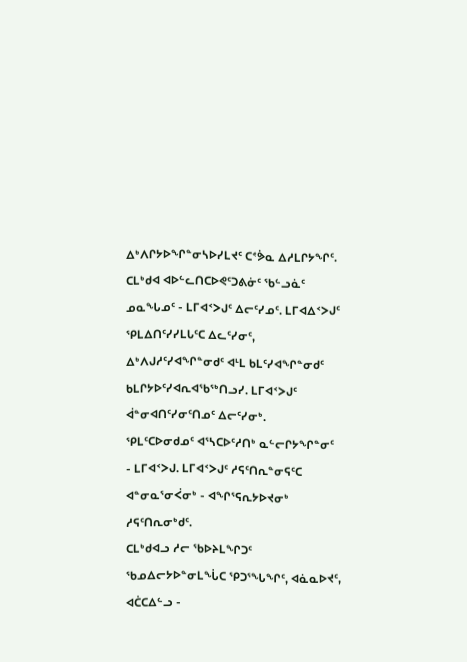ᐃᒃᐱᒋᔭᐅᖏᓐᓂᓴᐅᓯᒪᔪᑦ ᑕᕝᕘᓇ ᐃᓱᒪᒋᔭᖏᑦ.
ᑕᒪᒃᑯᐊ ᐊᐅᓪᓚᑎᑕᐅᕙᑦᑐᕕᓃᑦ ᖃᓪᓗᓈᑦ ᓄᓇᖓᓄᑦ - ᒪᒥᐊᑉᐳᒍᑦ ᐃᓕᑦᓯᓄᑦ. ᒪᒥᐊᐃᑉᐳᒍᑦ ᕿᒪᐃᑎᑦᓯᓯᒪᒐᑦᑕ ᐃᓚᑦᓯᓂᑦ, ᐃᒃᐱᒍᓱᑦᓯᐊᖏᓐᓂᑯᑦ ᐊᒻᒪ ᑲᒪᑦᓯᐊᖏᓐᓂᑯᑦ ᑲᒪᒋᔭᐅᑦᓯᐊᕆᐊᖃᖅᑎᓗᓯ. ᒪᒥᐊᑉᐳᒍᑦ ᐋᓐᓂᐊᑎᑦᓯᓂᑦᑎᓄᑦ ᐃᓕᑦᓯᓂᒃ.
ᕿᒪᑦᑕᐅᓂᑯᓄᑦ ᐊᕐᓴᑕᐅᑦᓱᑎᒃ ᓇᓪᓕᒋᔭᖏᓐᓂᑦ - ᒪᒥᐊᑉᐳᒍ. ᒪᒥᐊᑉᐳᒍᑦ ᓱᕋᑦᑎᕆᓐᓂᕋᑦᑕ ᐊᓐᓂᓇᕐᓂᐹᓂᒃ - ᐊᖏᕐᕋᕆᔭᐅᔪᓂᒃ ᓱᕋᑦᑎᕆᓂᒃᑯᑦ.
ᑕᒪᒃᑯᐊᓗ ᓱᓕ ᖃᐅᔨᒪᖏᑐᑦ ᖃᓄᐃᓕᔭᐅᓐᓂᒪᖔᑕ ᕿᑐᕐᖓᖏᑦ, ᐊᓈᓇᐅᔪᑦ, ᐊᑖᑕᐃᓪᓗ -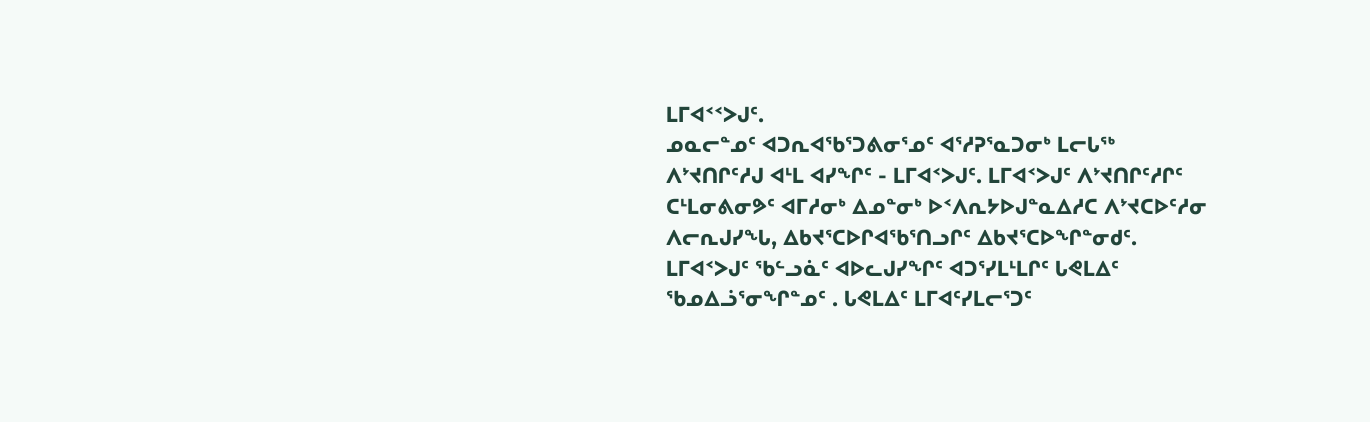ᒪᒥᐊᑉᑉᐳᒍᑦ.
ᓄᓇᓕᓐᓄᑦ ᐊᑐᕆᐊᖃᕐᑐᕕᓂᕐᓄᑦ ᐊᕐᓱᕈᕐᓇᑐᓂᒃ ᒪᓕᒐᖅ ᐱᔾᔪᑎᒋᑦᓱᒍ ᐊᒻᒪ ᐊᓯᖏᑦ - ᒪᒥᐊᑉᐳᒍᑦ. ᒪᒥᐊᑉᐳᒍᑦ ᐱᔾᔪᑎᒋᑦᓱᒋᑦ ᑕᒻᒪᓂᕕᓂᕗᑦ ᐊᒥᓱᓂᒃ ᐃᓄᓐᓂᒃ ᐅᑉᐱᕆᔭᐅᒍᓐᓇᐃᓱᑕ ᐱᔾᔪᑕᐅᑦᓱᓂ ᐱᓕᕆᒍᓯᖓ, ᐃᑲᔪᕐᑕᐅᒋᐊᖃᕐᑎᓗᒋᑦ ᐃᑲᔪᕐᑕᐅᖏᓐᓂᑯᑦ.
ᒪᒥᐊᑉᐳᒍᑦ ᖃᓪᓗᓈᑦ ᐊᐅᓚᒍᓯᖏᑦ ᐊᑐᕐᓯᒪᒻᒪᒋᑦ ᒐᕙᒪᐃᑦ ᖃᓄᐃᓘᕐᓂᖏᓐᓄᑦ . ᒐᕙᒪᐃᑦ ᒪᒥᐊᑦᓯᒪᓕᕐᑐᑦ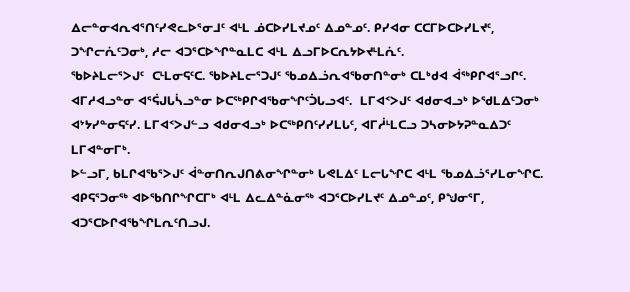ᐃᓕᓐᓂᐊᕆᐊᕐᑎᑦᓯᕙᓚᐅᕐᓂᒧᑦ ᐊᒻᒪ ᓅᑕᐅᓯᒪᔪᓄᑦ ᐃᓄᓐᓄᑦ. ᑭᓯᐊᓂ ᑕᑕᒥᐅᑕᐅᓯᒪᔪᑦ, ᑐᖏᓕᕇᑦᑐᓂᒃ, ᓱᓕ ᐊᑐᕐᑕᐅᖏᓐᓇᒪᑕ ᐊᒻᒪ ᐃᓗᒥᐅᑕᕆᔭᐅᔪᒻᒪᕇᑦ.
ᖃᐅᔨᒪᓕᕐᐳᒍᑦ  ᑕᒻᒪᓂᕋᑦᑕ. ᖃᐅᔨᒪᓕᕐᑐᒍᑦ ᖃᓄᐃᓘᕆᐊᖃᓂᑎᓐᓂᒃ ᑕᒪᒃᑯᐊ ᐋᖅᑭᒋᐊᕐᓗᒋᑦ.
ᐊᒥᓱᐊᓗᓐᓂ ᐊᕐᕌᒍᒐᓵᓗᓐᓂ ᐅᑕᖅᑭᒋᐊᖃᓂᖏᑦᑑᒐᓗᐊᑦ.  ᒪᒥᐊᑉᐳᒍᑦ ᐊᑯᓂᐊᓗᒃ ᐅᖁᒪᐃᑦᑐᓂᒃ ᐊᔾᔭᓯᓐᓂᕋᑦᓯ. ᒪᒥᐊᑉᐳᒍᓪᓗ ᐊᑯᓂᐊᓗᒃ ᐅᑕᖅᑭᑎᑦᓯᓯᒪᒐᑦ, ᐊᒥᓲᒻᒪᑕᓗ ᑐᓴᓂᐅᔭᕈᓐᓇᐃᑐᑦ ᒪᒥᐊᓐᓂᒥᒃ.
ᐅᓪᓗᒥ, ᑲᒪᒋᐊᖃᕐᐳᒍᑦ ᐋᓐᓂᑎᕆᒍᑎᕕᓂᖏᓐᓂᒃ ᒐᕙᒪᐃᑦ ᒪᓕᒐᖏᑕ ᐊᒻᒪ ᖃᓄᐃᓘᕐᓯᒪᓂᖏᑕ. ᐊᑭᕋᕐᑐᓂᖅ ᐊᐅᖃᑎᒋᖏᑕᒥᒃ ᐊᒻᒪ ᐃᓚᐃᓐᓈᓂᖅ ᐊᑐᕐᑕᐅᓯᒪᔪᑦ ᐃᓄᓐᓄᑦ, ᑭᖑᓂᕐᒥ, ᐊᑐᕐᑕᐅᒋᐊᖃᖏᒪᕆᑦᑎᓗᒍ.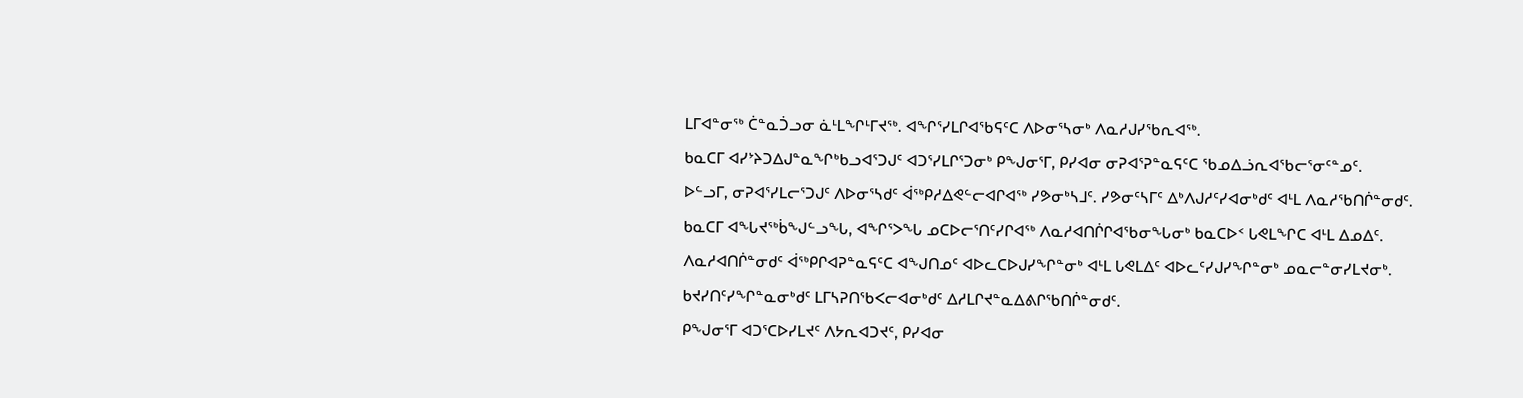ᒪᒥᐊᓐᓂᖅ ᑖᓐᓇᑑᓗᓂ ᓈᒻᒪᖏᒻᒥᔪᖅ. ᐊᖏᕐᓯᒪᒋᐊᖃᕋᑦᑕ ᐱᐅᓂᕐᓴᓂᒃ ᐱᓇᓱᒍᓯᖃᕆᐊᖅ.
ᑲᓇᑕᒥ ᐊᓯᔾᔨᑐᐃᒍᓐᓇᖏᒃᑲᓗᐊᕐᑐᒍᑦ ᐊᑐᕐᓯᒪᒋᕐᑐᓂᒃ ᑭᖑᓂᕐᒥ, ᑭᓯᐊᓂ ᓂᕈᐊᕐᕈᓐᓇᕋᑦᑕ ᖃᓄᐃᓘᕆᐊᖃᓕᕐᓂᑦᓐᓄᑦ.
ᐅᓪᓗᒥ, ᓂᕈᐊᕐᓯᒪᓕᕐᑐᒍᑦ ᐱᐅᓂᕐᓴᑯᑦ ᐋᖅᑭᓱᐃᕙᓪᓕᐊᒋᐊᖅ ᓯᕗᓂᒃᓴᒧᑦ. ᓯᕗᓂᑦᓴᒥᑦ ᐃᒃᐱᒍᓱᑦᓯᐊᓂᒃᑯᑦ ᐊᒻᒪ ᐱᓇᓱᖃᑎᒌᓐᓂᑯᑦ.
ᑲᓇᑕᒥ ᐊᖓᔪᖅᑳᖑᓪᓗᖓ, ᐊᖏᕐᐳᖓ ᓄᑕᐅᓕᕐᑎᑦᓯᒋᐊᖅ ᐱᓇᓱᐊᑎᒌᒋᐊᖃᓂᖓᓂᒃ ᑲᓇᑕᐅᑉ ᒐᕙᒪᖏᑕ ᐊᒻᒪ ᐃᓄᐃᑦ. ᐱᓇᓱᐊᑎᒌᓐᓂᑯᑦ ᐋᖅᑭᒋᐊᕈᓐᓇᕋᑦᑕ ᐊᖑᑎᓄᑦ ᐊᐅᓚᑕᐅᒍᓯᖏᓐᓂᒃ ᐊᒻᒪ ᒐᕙᒪᐃᑦ ᐊᐅᓚᑦᓯᒍᓯᖏᓐᓂᒃ ᓄᓇᓕᓐᓂᓯᒪᔪᓂᒃ. ᑲᔪᓯᑎᑦᓯᖏᓐᓇᓂᒃᑯᑦ ᒪᒥᓴᕈᑎᖃᐸᓕᐊᓂᒃᑯᑦ ᐃᓱᒪᒋᔪᓐᓇᐃᕕᒋᖃᑎᒌᓐᓂᑯᑦ.
ᑭᖑᓂᕐᒥ ᐊᑐᕐᑕᐅᓯᒪᔪᑦ ᐱᔭᕆᐊᑐᔪᑦ, ᑭᓯᐊᓂ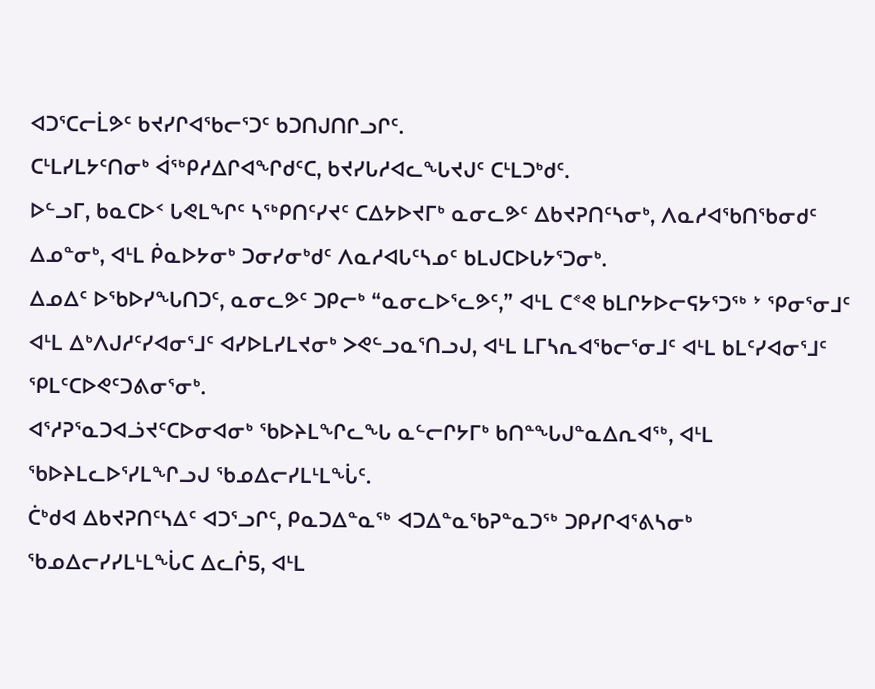ᐊᑐᕐᑕᓕᒫᕗᑦ ᑲᔪᓯᒋᐊᖃᓕᕐᑐᑦ ᑲᑐᑎᒍᑎᒋᓗᒋᑦ.
ᑕᒻᒪᓯᒪᔭᑦᑎᓂᒃ ᐋᖅᑭᓱᐃᒋᐊᖏᑯᑦᑕ, ᑲᔪᓯᒐᓱᐊᓚᖓᔪᒍᑦ ᑕᒻᒪᑐᒃᑯᑦ.
ᐅᓪᓗᒥ, ᑲᓇᑕᐅᑉ ᒐᕙᒪᖏᑦ ᓴᖅᑭᑎᑦᓯᔪᑦ ᑕᐃᔭᐅᔪᒥᒃ ᓇᓂᓚᕗᑦ ᐃᑲᔪᕈᑎᑦᓴᓂᒃ, ᐱᓇᓱᐊᖃᑎᖃᓂᑯᑦ ᐃᓄᓐᓂᒃ, ᐊᒻᒪ ᑮᓇᐅᔭᓂᒃ ᑐᓂᓯᓂᒃᑯᑦ ᐱᓇᓱᐊᒐᑦᓴᓄᑦ ᑲᒪᒍᑕᐅᒐᔭᕐᑐᓂᒃ.
ᐃᓄᐃᑦ ᐅᖃᐅᓯᖓᑎᑐᑦ, ᓇᓂᓚᕗᑦ ᑐᑭᓕᒃ “ᓇᓂᓚᐅᕐᓚᕗᑦ,” ᐊᒻᒪ ᑕᕝᕙ ᑲᒪᒋᔭᐅᓕᕋᔭᕐᑐᖅ ᔾ ᕿᓂᕐᓂᒧᑦ ᐊᒻᒪ ᐃᒃᐱᒍᓱᑦᓯᐊᓂᕐᒧᑦ ᐊᓯᐅᒪᓯᒪᔪᓂᒃ ᐳᕙᓪᓗᓇᕐᑎᓗᒍ, ᐊᒻᒪ ᒪᒥᓴᕆᐊᖃᓕᕐᓂᒧᑦ ᐊᒻᒪ ᑲᒪᑦᓯᐊᓂᕐᒧᑦ ᕿᒪᑦᑕᐅᕙᑦᑐᕕᓂᕐᓂᒃ.
ᐊᕐᓱᕈᕐᓇᑐᐊᓘᔪᑦᑕᐅᓂᐊᓂᒃ ᖃᐅᔨᒪᖏᓚᖓ ᓇᓪᓕᒋᔭᒥᒃ ᑲᑎᓐᖓᒍᓐᓇᐃᕆᐊᖅ, ᐊᒻᒪ ᖃᐅᔨᒪᓚᐅᕐᓯᒪᖏᓗᒍ ᖃᓄᐃᓕᓯᒪᒻᒪᖔᑦ.
ᑖᒃᑯᐊ ᐃᑲᔪᕈᑎᑦᓴᐃᑦ ᐊᑐᕐᓗᒋᑦ, ᑭᓇᑐᐃᓐᓇᖅ ᐊᑐᐃᓐᓇᖃᕈᓐᓇᑐᖅ ᑐᑭᓯᒋᐊᕐᕕᓴᓂᒃ  ᖃᓄᐃᓕᓯᓯᒪᒻᒪᖔᑕ ᐃᓚᒌ5, ᐊᒻᒪ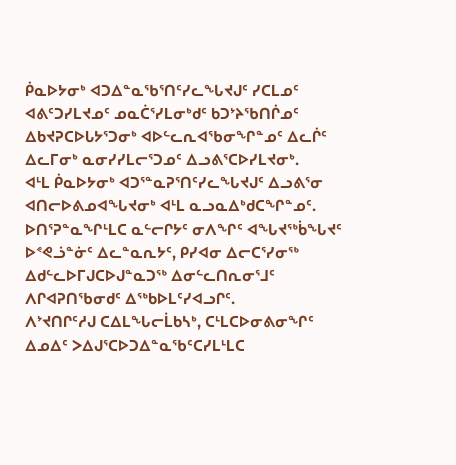ᑮᓇᐅᔭᓂᒃ ᐊᑐᐃᓐᓇᖃᕐᑎᑦᓯᓚᖓᔪᒍᑦ ᓯᑕᒪᓄᑦ ᐊᕕᑦᑐᓯᒪᔪᓄᑦ ᓄᓇᑖᕐᓯᒪᓂᒃᑯᑦ ᑲᑐᔾᔨᖃᑎᒌᓄᑦ ᐃᑲᔪᕈᑕᐅᒐᔭᕐᑐᓂᒃ ᐊᐅᓪᓚᕆᐊᖃᓂᖏᓐᓄᑦ ᐃᓚᒌᑦ ᐃᓚᒥᓂᒃ ᓇᓂᓯᓯᒪᓕᕐᑐᓄᑦ ᐃᓗᕕᕐᑕᐅᓯᒪᔪᓂᒃ.
ᐊᒻᒪ ᑮᓇᐅᔭᓂᒃ ᐊᑐᕐᓐᓇᕈᕐᑎᑦᓯᓚᖓᔪᒍᑦ ᐃᓗᕕᕐᓂ ᐊᑎᓕᐅᕕᓄᐊᖓᔪᓂᒃ ᐊᒻᒪ ᓇᓗᓇᐃᒃᑯᑕᖏᓐᓄᑦ. ᐅᑎᕐᕈᓐᓇᖏᒻᒪᑕ ᓇᓪᓕᒋᔭᑦ ᓂᐱᖏᑦ ᐊᖓᔪᖅᑳᖓᔪᑦ ᐅᕝᕙᓘᓐᓃᑦ ᐃᓚᓐᓇᕆᔭᑦ, ᑭᓯᐊᓂ ᐃᓕᑕᕐᓯᓂᖅ  ᐃᑯᓪᓚᐅᒥᒍᑕᐅᒍᓐᓇᑐᖅ ᐃᓂᓪᓚᑎᕆᓂᕐᒧᑦ ᐱᒋᐊᕈᑎᖃᓂᑯᑦ ᐃᖅᑲᐅᒪᑦᓯᐊᓗᒋᑦ.
ᐱᔾᔪᑎᒋᑦᓱᒍ ᑕᐃᒪᖓᓕᒫᑲᓴᒃ, ᑕᒻᒪᑕᐅᓂᕕᓂᖏᑦ ᐃᓄᐃᑦ ᐳᐃᒍᕐᑕᐅᑐᐃᓐᓇᖃᑦᑕᓯᒪᒻᒪᑕ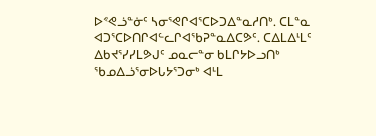ᐅᕝᕙᓘᓐᓃᑦ ᓴᓂᕐᕙᒋᐊᕐᑕᐅᑐᐃᓐᓇᓱᑎᒃ. ᑕᒪᓐᓇ ᐊᑐᕐᑕᐅᑎᒋᐊᓪᓚᒋᐊᖃᕈᓐᓇᐃᑕᕗᑦ. ᑕᐃᒪᐃᒻᒪᑦ ᐃᑲᔪᕐᓯᓯᒪᕗᒍᑦ ᓄᓇᓕᓐᓂ ᑲᒪᒋᔭᐅᓗᑎᒃ ᖃᓄᐃᓘᕐᓂᐅᒐᔭᕐᑐᓂᒃ ᐊᒻᒪ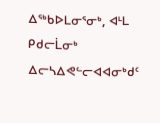ᐃᖅᑲᐅᒪᓂᕐᓂᒃ, ᐊᒻᒪ ᑭᑯᓕᒫᓂᒃ ᐃᓕᓴᐃᕙᓪᓕᐊᐊᓂᒃᑯᑦ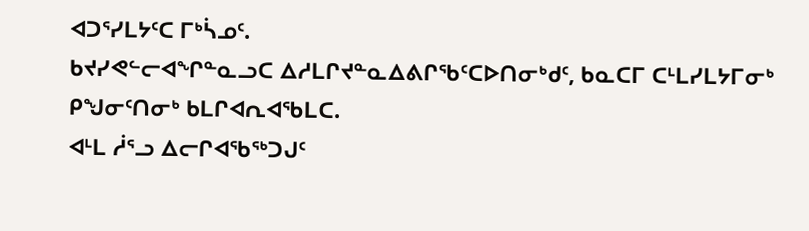ᐊᑐᕐᓯᒪᔭᑦᑕ ᒥᒃᓵᓄᑦ.
ᑲᔪᓯᕙᓪᓕᐊᖏᓐᓇᓗᑕ ᐃᓱᒪᒋᔪᓐᓇᐃᕕᒋᖃᑦᑕᐅᑎᓂᒃᑯᑦ, ᑲᓇᑕᒥ ᑕᒻᒪᓯᒪᔭᒥᓂᒃ ᑭᖑᓂᑦᑎᓂᒃ ᑲᒪᒋᐊᕆᐊᖃᒪᑕ.
ᐊᒻᒪ ᓲᕐᓗ ᐃᓕᒋᐊᖃᖅᑐᒍᑦ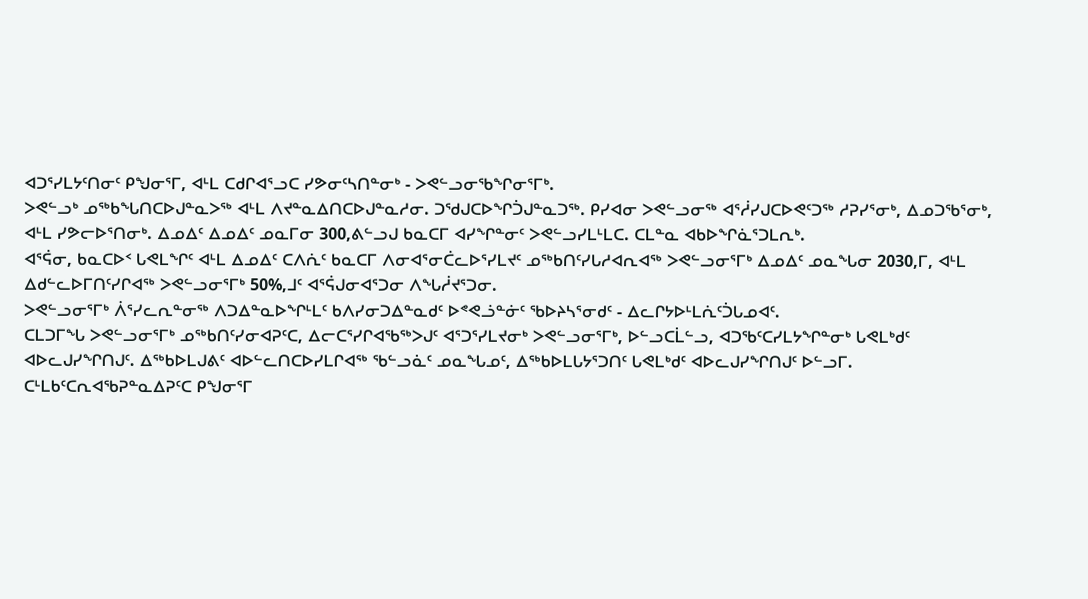ᐊᑐᕐᓯᒪᔭᑦᑎᓂᑦ ᑭᖑᓂᕐᒥ, ᐊᒻᒪ ᑕᑯᒋᐊᕐᓗᑕ ᓯᕗᓂᑦᓴᑎᓐᓂᒃ - ᐳᕙᓪᓗᓂᖃᖏᓂᕐᒥᒃ.
ᐳᕙᓪᓗᒃ ᓄᖅᑲᖓᑎᑕᐅᒍᓐᓇᐳᖅ ᐊᒻᒪ ᐱᔪᓐᓇᐃᑎᑕᐅᒍᓐᓇᓱᓂ. ᑐᖁᒍᑕᐅᖏᑑᒍᓐᓇᑐᖅ. ᑭᓯᐊᓂ ᐳᕙᓪᓗᓂᖅ ᐊᕐᓲᓯᒍᑕᐅᕙᑦᑐᖅ ᓱᕈᓯᕐᓂᒃ, ᐃᓄᑐᖃᕐᓂᒃ, ᐊᒻᒪ ᓯᕗᓕᐅᕐᑎᓂᒃ. ᐃᓄᐃᑦ ᐃᓄᐃᑦ ᓄᓇᒥᓂ 300,ᕕᓪᓗᒍ ᑲᓇᑕᒥ ᐊᓯᖏᓐᓂᑦ ᐳᕙᓪᓗᓯᒪᒻᒪᑕ. ᑕᒪᓐᓇ ᐊᑲᐅᖏᓈᕐᑐᒪᕆᒃ.
ᐊᕐᕌᓂ, ᑲᓇᑕᐅᑉ ᒐᕙᒪᖏᑦ ᐊᒻᒪ ᐃᓄᐃᑦ ᑕᐱᕇᑦ ᑲᓇᑕᒥ ᐱᓂᐊᕐᓂᑖᓚᐅᕐᓯᒪᔪᑦ ᓄᖅᑲᑎᑦᓯᒐᓱᐊᕆᐊᖅ ᐳᕙᓪᓗᓂᕐᒥᒃ ᐃᓄᐃᑦ ᓄᓇᖓᓂ 2030,ᒥ, ᐊᒻᒪ ᐃᑯᓪᓚᐅᒥᑎᑦᓯᒋᐊᖅ ᐳᕙᓪᓗᓂᕐᒥᒃ 50%,ᒧᑦ ᐊᕐᕌᒍᓂᐊᕐᑐᓂ ᐱᖓᓲᔪᕐᑐᓂ.
ᐳᕙᓪᓗᓂᕐᒥᒃ ᐲᕐᓯᓚᕆᓐᓂᖅ ᐱᑐᐃᓐᓇᐅᖏᒻᒪᑦ ᑲᐱᓯᓂᑐᐃᓐᓇᑯᑦ ᐅᕝᕙᓘᓐᓃᑦ ᖃᐅᔨᓴᕐᓂᑯᑦ - ᐃᓚᒋᔭᐅᒻᒪᕇᑦᑑᒐᓄᐊᑦ.
ᑕᒪᑐᒥᖓ ᐳᕙᓪᓗᓂᕐᒥᒃ ᓄᖅᑲᑎᑦᓯᓂᐊᕈᑦᑕ, ᐃᓕᑕᕐᓯᒋᐊᖃᖅᐳᒍᑦ ᐊᕐᑐᕐᓯᒪᔪᓂᒃ ᐳᕙᓪᓗᓂᕐᒥᒃ, ᐅᓪᓗᑕᒫᓪᓗ, ᐊᑐᖃᑦᑕᓯᒪᔭᖏᓐᓂᒃ ᒐᕙᒪᒃᑯᑦ ᐊᐅᓚᒍᓯᖏᑎᒍᑦ. ᐃᖅᑲᐅᒪᒍᕕᑦ ᐊᐅᓪᓚᑎᑕᐅᓯᒪᒋᐊᖅ ᖃᓪᓗᓈᑦ ᓄᓇᖓᓄᑦ, ᐃᖅᑲᐅᒪᒐᔭᕐᑐᑎᑦ ᒐᕙᒪᒃᑯᑦ ᐊᐅᓚᒍᓯᖏᑎᒍᑦ ᐅᓪᓗᒥ.
ᑕᒻᒪᑲᑦᑕᕆᐊᖃᕈᓐᓇᐃᕈᑦᑕ ᑭᖑᓂᕐᒥ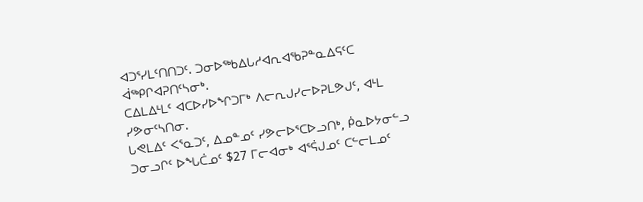ᐊᑐᕐᓯᒪᑦᑎᑎᑐᑦ. ᑐᓂᐅᖅᑲᐃᒐᓱᐊᕆᐊᖃᕈᓐᓇᐃᕋᑦᑕ ᐋᖅᑭᒋᐊᕈᑎᑦᓴᓂᒃ.
ᑕᐃᒪᐃᒻᒪᑦ ᐊᑕᐅᓯᐅᖏᑐᒥᒃ ᐱᓕᕆᒍᓯᓕᐅᕈᒪᕗᒍᑦ, ᐊᒻᒪ ᓯᕗᓂᑦᓴᑎᓂ.
ᒐᕙᒪᐃᑦ ᐸᕐᓇᑐᑦ, ᐃᓄᓐᓄᑦ ᓯᕗᓕᐅᕐᑕᐅᓗᑎᒃ, ᑮᓇᐅᔭᓂᓪᓗ ᑐᓂᓗᒋᑦ ᐅᖓᑖᓄᑦ $27 ᒥᓕᐊᓂᒃ ᐊᕐᕌᒍᓄᑦ ᑕᓪᓕᒪᓄᑦ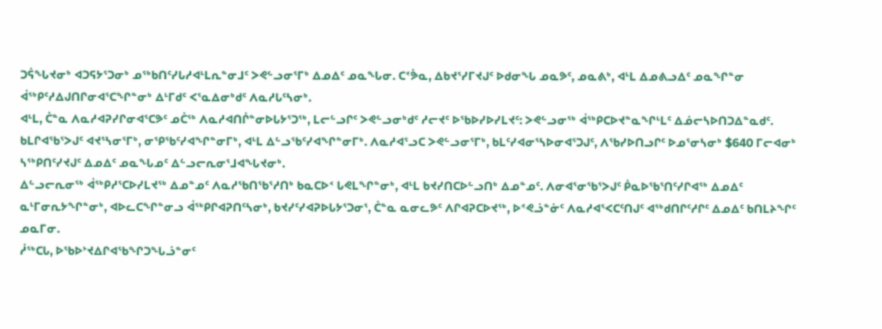ᑐᕌᖓᔪᓂᒃ ᐊᑐᕋᔭᕐᑐᓂᒃ ᓄᖅᑲᑎᑦᓯᒐᓱᐊᒻᒪᕆᓐᓂᒧᑦ ᐳᕙᓪᓗᓂᕐᒥᒃ ᐃᓄᐃᑦ ᓄᓇᖓᓂ. ᑕᕝᕘᓇ, ᐃᑲᔪᕐᓯᒥᔪᒍᑦ ᐅᑯᓂᖓ ᓄᓇᕗᑦ, ᓄᓇᕕᒃ, ᐊᒻᒪ ᐃᓄᕕᓗᐃᑦ ᓄᓇᖏᓐᓂ ᐋᖅᑭᑦᓱᐃᒍᑎᒋᓂᐊᕐᑕᖏᓐᓂᒃ ᐃᒻᒥᑯᑦ ᐸᕐᓇᐃᓂᒃᑯᑦ ᐱᓇᓱᒐᑦᓴᓂᒃ.
ᐊᒻᒪ, ᑖᓐᓇ ᐱᓇᓱᐊᕈᓯᒋᓂᐊᕐᑕᕗᑦ ᓄᑖᖅ ᐱᓇᓱᐊᑎᒌᓐᓂᐅᒐᔭᕐᑐᖅ, ᒪᓕᓪᓗᒋᑦ ᐳᕙᓪᓗᓂᒃᑯᑦ ᓱᓕᔪᑦ ᐅᖃᐅᓯᐅᓯᒪᔪᑦ: ᐳᕙᓪᓗᓂᖅ ᐋᖅᑭᑕᐅᔪᓐᓇᖏᒻᒪᑦ ᐃᓅᓕᓴᐅᑎᑐᐃᓐᓇᑯᑦ.
ᑲᒪᒋᐊᖃᕐᐳᒍᑦ ᐊᔪᕐᓴᓂᕐᒥᒃ, ᓂᕿᖃᑦᓯᐊᖏᓐᓂᒥᒃ, ᐊᒻᒪ ᐃᓪᓗᖃᑦᓯᐊᖏᓐᓂᒥᒃ. ᐱᓇᓱᐊᕐᓗᑕ ᐳᕙᓪᓗᓂᕐᒥᒃ, ᑲᒪᑦᓯᐊᓂᕐᓴᐅᓂᐊᕐᑐᒍᑦ, ᐱᖃᓯᐅᑎᓗᒋᑦ ᐅᓄᕐᓂᓴᓂᒃ $640 ᒥᓕᐊᓂᒃ ᓴᖅᑭᑎᑦᓯᔪᒍᑦ ᐃᓄᐃᑦ ᓄᓇᖓᓄᑦ ᐃᓪᓗᓕᕆᓂᕐᒧᐊᖓᔪᓂᒃ.
ᐃᓪᓗᓕᕆᓂᖅ ᐋᖅᑭᓱᕐᑕᐅᓯᒪᔪᖅ ᐃᓄᓐᓄᑦ ᐱᓇᓱᖃᑎᖃᕐᓱᑎᒃ ᑲᓇᑕᐅᑉ ᒐᕙᒪᖏᓐᓂᒃ, ᐊᒻᒪ ᑲᔪᓯᑎᑕᐅᓪᓗᑎᒃ ᐃᓄᓐᓄᑦ. ᐱᓂᐊᕐᓂᖃᕐᐳᒍᑦ ᑮᓇᐅᖃᕐᑎᑦᓯᒋᐊᖅ ᐃᓄᐃᑦ ᓇᒻᒥᓂᕆᔭᖏᓐᓂᒃ, ᐊᐅᓚᑕᖏᓐᓂᓗ ᐋᖅᑭᒋᐊᕈᑎᑦᓴᓂᒃ, ᑲᔪᓯᑦᓯᐊᕈᐅᒐᔭᕐᑐᓂᕐ, ᑖᓐᓇ ᓇᓂᓚᕗᑦ ᐱᒋᐊᕈᑕᐅᔪᖅ, ᐅᕝᕙᓘᓐᓃᑦ ᐱᓇᓱᐊᕐᐸᑕᑦᑎᒍᑦ ᐊᖅᑯᑎᒋᑦᓱᒋᑦ ᐃᓄᐃᑦ ᑲᑎᒪᔨᖏᑦ ᓄᓇᒥᓂ.
ᓲᖅᑕᒐ, ᐅᖃᐅᔾᔪᐃᒋᐊᖃᖏᑐᖓᓘᓐᓂᑦ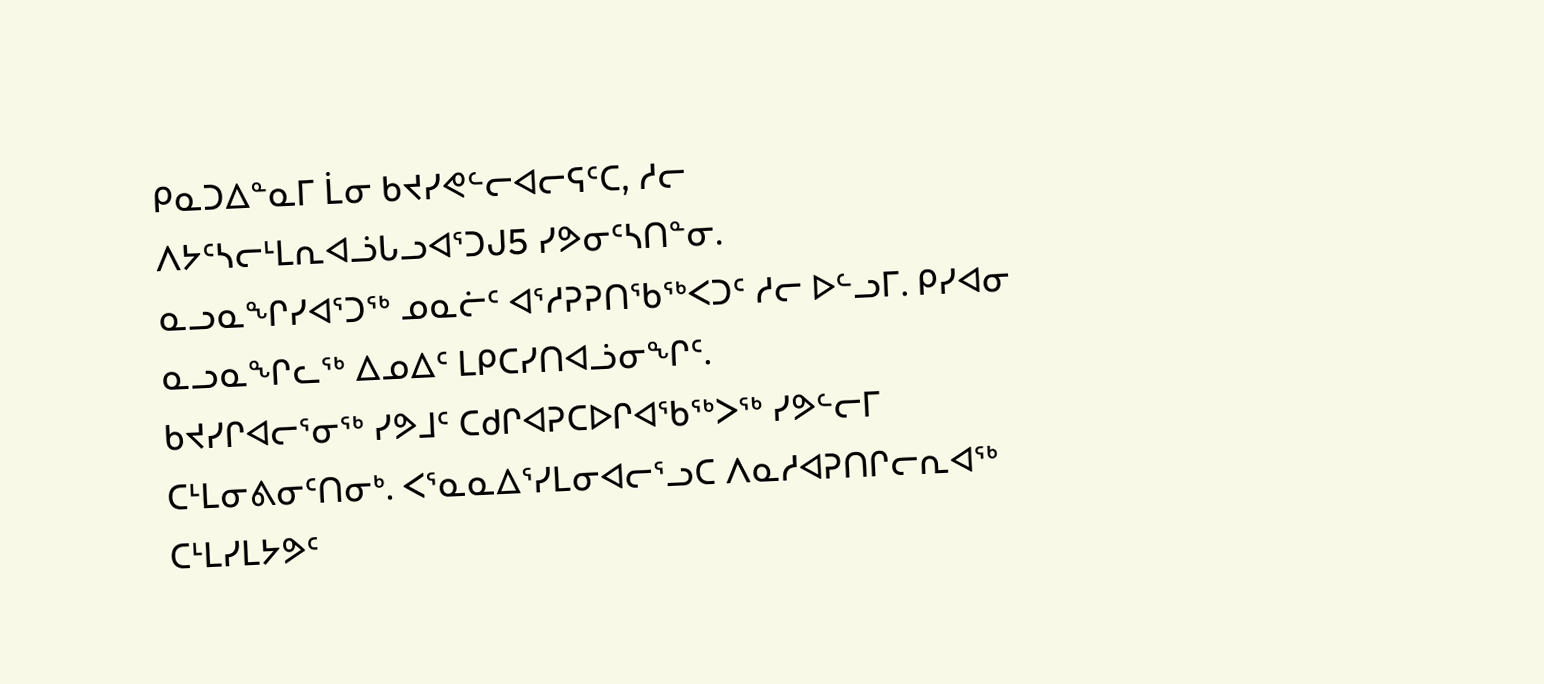ᑭᓇᑐᐃᓐᓇᒥ ᒫᓂ ᑲᔪᓯᕙᓪᓕᐊᓕᕋᑦᑕ, ᓱᓕ ᐱᔭᑦᓴᓕᒻᒪᕆᐊᓘᒐᓗᐊᕐᑐᒍ5 ᓯᕗᓂᑦᓴᑎᓐᓂ.
ᓇᓗᓇᖏᓯᐊᕐᑐᖅ ᓄᓇᓖᑦ ᐊᕐᓱᕈᕈᑎᖃᖅᐸᑐᑦ ᓱᓕ ᐅᓪᓗᒥ. ᑭᓯᐊᓂ ᓇᓗᓇᖏᓚᖅ ᐃᓄᐃᑦ ᒪᑭᑕᓯᑎᐊᓘᓂᖏᑦ.
ᑲᔪᓯᒋᐊᓕᕐᓂᖅ ᓯᕗᒧᑦ ᑕᑯᒋᐊᕈᑕᐅᒋᐊᖃᖅᐳᖅ ᓯᕗᓪᓕᒥ ᑕᒻᒪᓂᕕᓂᑦᑎᓂᒃ. ᐸᕐᓇᓇᐃᕐᓯᒪᓂᐊᓕᕐᓗᑕ ᐱᓇᓱᐊᕈᑎᒋᓕᕆᐊᖅ ᑕᒻᒪᓯᒪᔭᕗᑦ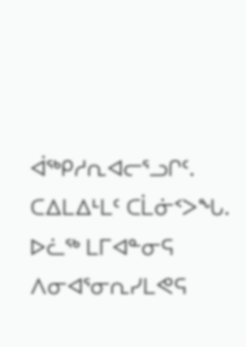ᐋᖅᑭᓱᕆᐊᓕᕐᓗᒋᑦ. ᑕᐃᒪᐃᒻᒪᑦ ᑕᒫᓃᑉᐳᖓ.
ᐅᓛᖅ ᒪᒥᐊᓐᓂᕋ ᐱᓂᐊᕐᓂᕆᓯᒪᕙᕋ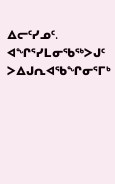ᐃᓕᑦᓯᓄᑦ.
ᐊᖏᕐᓯᒪᓂᖃᖅᐳᒍᑦ  ᐳᐃᒍᕆᐊᖃᖏᓂᕐᒥᒃ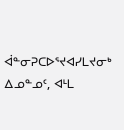ᐋᓐᓂᕈᑕᐅᕐᔪᐊᓯᒪᔪᓂᒃ ᐃᓄᓐᓄᑦ, ᐊᒻᒪ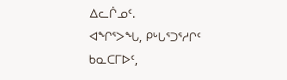ᐃᓚᒌᓄᑦ.
ᐊᖏᕐᐳᖓ, ᑭᒡᒐᕐᑐᕐᓱᒋᑦ ᑲᓇᑕᒥᐅᑦ,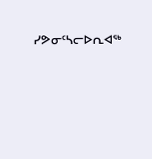ᓯᕗᓂᑦᓴᓕᐅᕆᐊᖅ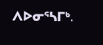ᐱᐅᓂᕐᓴᒥᒃ.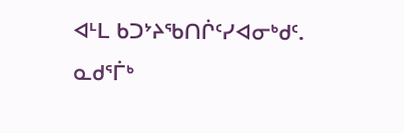ᐊᒻᒪ ᑲᑐᔾᔨᖃᑎᒌᑦᓯᐊᓂᒃᑯᑦ.
ᓇᑯᕐᒦᒃ